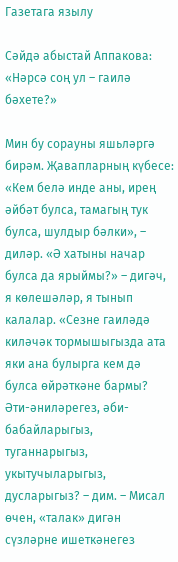Газетага язылу

Сәйдә абыстай Аппакова: «Нәрсә соң ул – гаилә бәхете?»

Мин бу сорауны яшьләргә бирәм. Җавапларның күбесе: «Кем белә инде аны, ирең әйбәт булса, тамагың тук булса, шулдыр бәлки», – диләр. «Ә хатыны начар булса да ярыймы?» – дигәч, я көлешәләр, я тынып калалар. «Сезне гаиләдә киләчәк тормышыгызда ата яки ана булырга кем дә булса өйрәткәне бармы? Әти-әниләрегез, әби-бабайларыгыз, туганнарыгыз, укытучыларыгыз, дусларыгыз? – дим. – Мисал өчен, «талак» дигән сүзләрне ишеткәнегез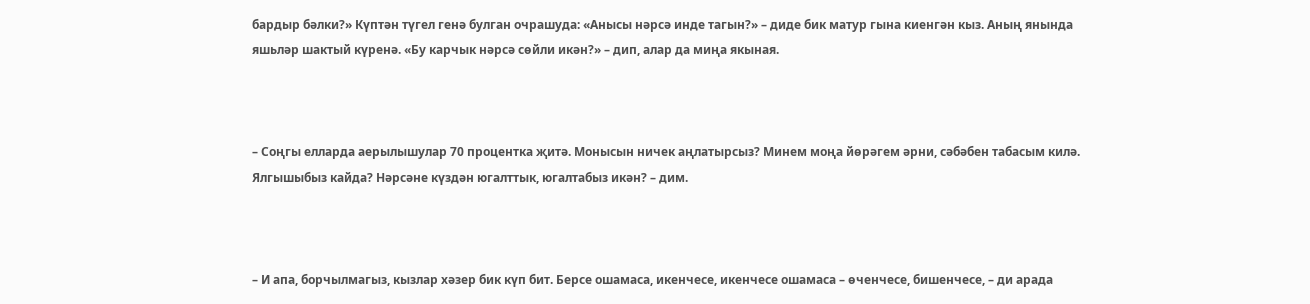бардыр бәлки?» Күптән түгел генә булган очрашуда: «Анысы нәрсә инде тагын?» – диде бик матур гына киенгән кыз. Аның янында яшьләр шактый күренә. «Бу карчык нәрсә сөйли икән?» – дип, алар да миңа якыная.



– Соңгы елларда аерылышулар 70 процентка җитә. Монысын ничек аңлатырсыз? Минем моңа йөрәгем әрни, сәбәбен табасым килә. Ялгышыбыз кайда? Нәрсәне күздән югалттык, югалтабыз икән? – дим.



– И апа, борчылмагыз, кызлар хәзер бик күп бит. Берсе ошамаса, икенчесе, икенчесе ошамаса – өченчесе, бишенчесе, – ди арада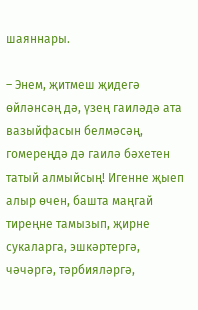шаяннары.

– Энем, җитмеш җидегә өйләнсәң дә, үзең гаиләдә ата вазыйфасын белмәсәң, гомереңдә дә гаилә бәхетен татый алмыйсың! Игенне җыеп алыр өчен, башта маңгай тиреңне тамызып, җирне сукаларга, эшкәртергә, чәчәргә, тәрбияләргә,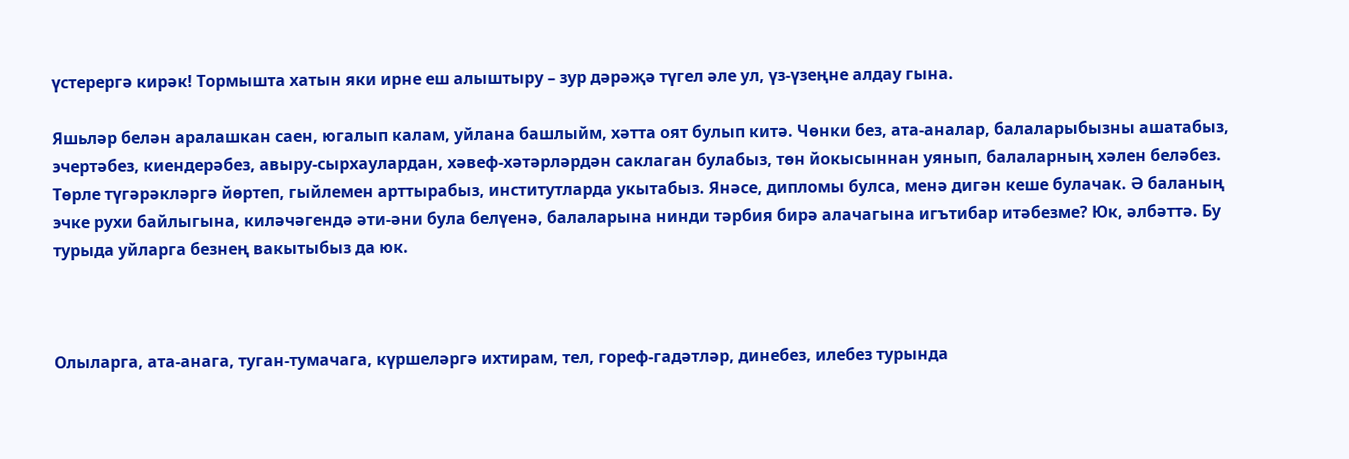үстерергә кирәк! Тормышта хатын яки ирне еш алыштыру – зур дәрәҗә түгел әле ул, үз-үзеңне алдау гына.

Яшьләр белән аралашкан саен, югалып калам, уйлана башлыйм, хәтта оят булып китә. Чөнки без, ата-аналар, балаларыбызны ашатабыз, эчертәбез, киендерәбез, авыру-сырхаулардан, хәвеф-хәтәрләрдән саклаган булабыз, төн йокысыннан уянып, балаларның хәлен беләбез. Төрле түгәрәкләргә йөртеп, гыйлемен арттырабыз, институтларда укытабыз. Янәсе, дипломы булса, менә дигән кеше булачак. Ә баланың эчке рухи байлыгына, киләчәгендә әти-әни була белүенә, балаларына нинди тәрбия бирә алачагына игътибар итәбезме? Юк, әлбәттә. Бу турыда уйларга безнең вакытыбыз да юк.



Олыларга, ата-анага, туган-тумачага, күршеләргә ихтирам, тел, гореф-гадәтләр, динебез, илебез турында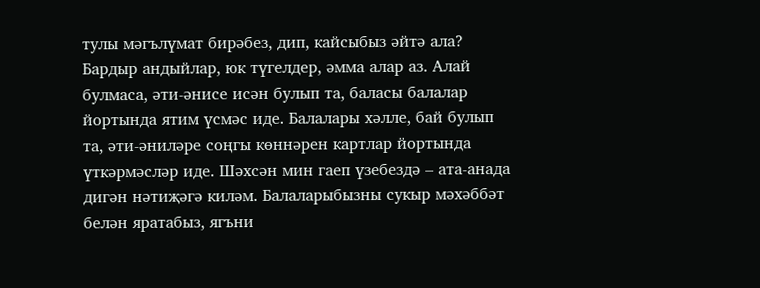тулы мәгълүмат бирәбез, дип, кайсыбыз әйтә ала? Бардыр андыйлар, юк түгелдер, әмма алар аз. Алай булмаса, әти-әнисе исән булып та, баласы балалар йортында ятим үсмәс иде. Балалары хәлле, бай булып та, әти-әниләре соңгы көннәрен картлар йортында үткәрмәсләр иде. Шәхсән мин гаеп үзебездә – ата-анада дигән нәтиҗәгә киләм. Балаларыбызны сукыр мәхәббәт белән яратабыз, ягъни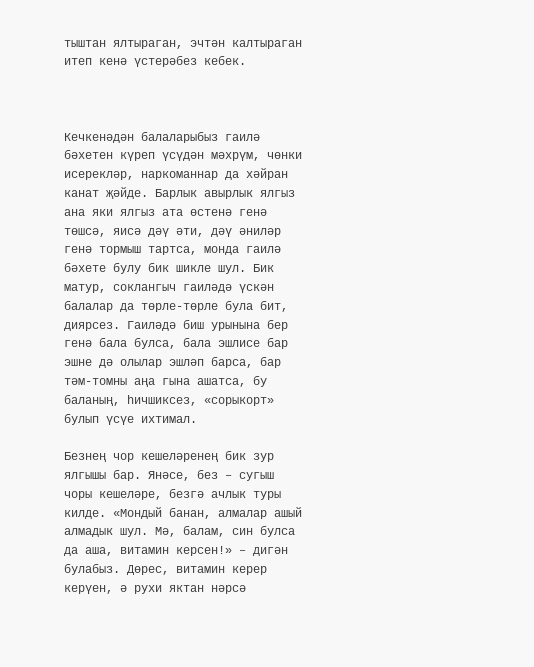тыштан ялтыраган, эчтән калтыраган итеп кенә үстерәбез кебек.



Кечкенәдән балаларыбыз гаилә бәхетен күреп үсүдән мәхрүм, чөнки исерекләр, наркоманнар да хәйран канат җәйде. Барлык авырлык ялгыз ана яки ялгыз ата өстенә генә төшсә, яисә дәү әти, дәү әниләр генә тормыш тартса, монда гаилә бәхете булу бик шикле шул. Бик матур, соклангыч гаиләдә үскән балалар да төрле-төрле була бит, диярсез. Гаиләдә биш урынына бер генә бала булса, бала эшлисе бар эшне дә олылар эшләп барса, бар тәм-томны аңа гына ашатса, бу баланың, һичшиксез, «сорыкорт» булып үсүе ихтимал.

Безнең чор кешеләренең бик зур ялгышы бар. Янәсе, без – сугыш чоры кешеләре, безгә ачлык туры килде. «Мондый банан, алмалар ашый алмадык шул. Мә, балам, син булса да аша, витамин керсен!» – дигән булабыз. Дөрес, витамин керер керүен, ә рухи яктан нәрсә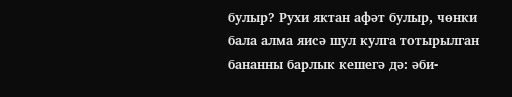булыр? Рухи яктан афәт булыр, чөнки бала алма яисә шул кулга тотырылган бананны барлык кешегә дә: әби-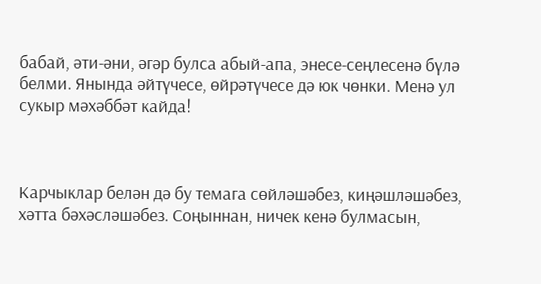бабай, әти-әни, әгәр булса абый-апа, энесе-сеңлесенә бүлә белми. Янында әйтүчесе, өйрәтүчесе дә юк чөнки. Менә ул сукыр мәхәббәт кайда!



Карчыклар белән дә бу темага сөйләшәбез, киңәшләшәбез, хәтта бәхәсләшәбез. Соңыннан, ничек кенә булмасын,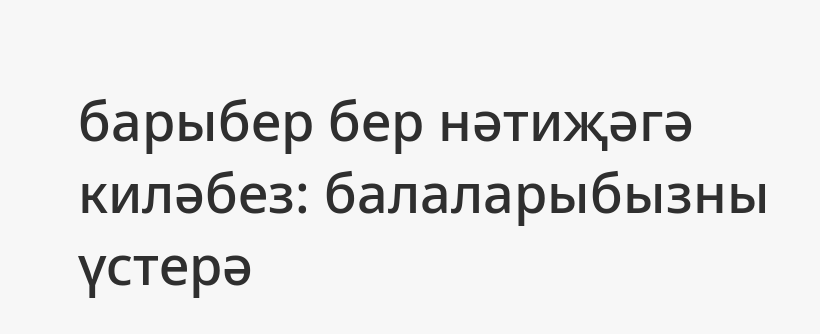барыбер бер нәтиҗәгә киләбез: балаларыбызны үстерә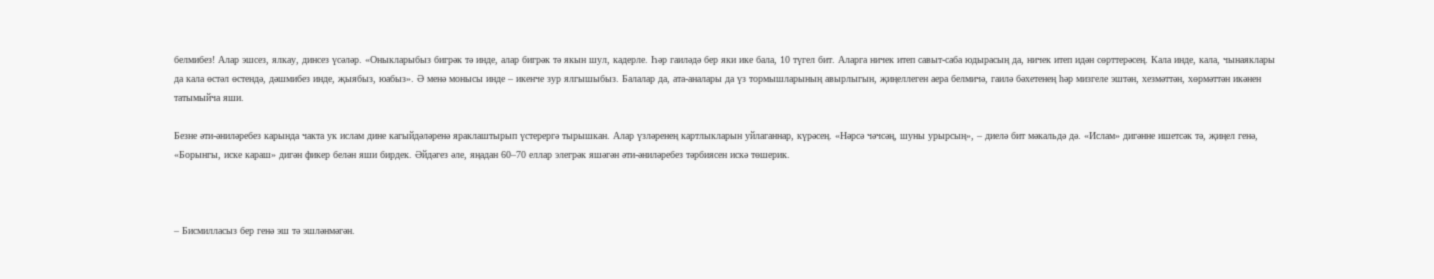белмибез! Алар эшсез, ялкау, динсез үсәләр. «Оныкларыбыз бигрәк тә инде, алар бигрәк тә якын шул, кадерле. Һәр гаиләдә бер яки ике бала, 10 түгел бит. Аларга ничек итеп савыт-саба юдырасың да, ничек итеп идән сөрттерәсең. Кала инде, кала, чынаяклары да кала өстәл өстендә, дәшмибез инде, җыябыз, юабыз». Ә менә монысы инде – икенче зур ялгышыбыз. Балалар да, ата-аналары да үз тормышларының авырлыгын, җиңеллеген аера белмичә, гаилә бәхетенең һәр мизгеле эштән, хезмәттән, хөрмәттән икәнен татымыйча яши.

Безне әти-әниләребез карында чакта ук ислам дине кагыйдәләренә яраклаштырып үстерергә тырышкан. Алар үзләренең картлыкларын уйлаганнар, күрәсең. «Нәрсә чәчсәң, шуны урырсың», – диелә бит мәкальдә дә. «Ислам» дигәнне ишетсәк тә, җиңел генә, «Борынгы, иске караш» дигән фикер белән яши бирдек. Әйдәгез әле, яңадан 60–70 еллар элегрәк яшәгән әти-әниләребез тәрбиясен искә төшерик.



– Бисмилласыз бер генә эш тә эшләнмәгән.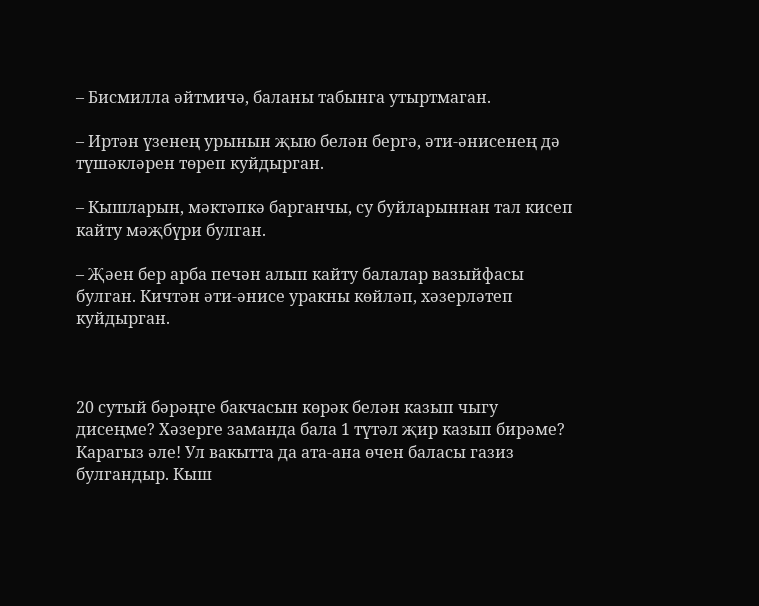– Бисмилла әйтмичә, баланы табынга утыртмаган.

– Иртән үзенең урынын җыю белән бергә, әти-әнисенең дә түшәкләрен төреп куйдырган.

– Кышларын, мәктәпкә барганчы, су буйларыннан тал кисеп кайту мәҗбүри булган.

– Җәен бер арба печән алып кайту балалар вазыйфасы булган. Кичтән әти-әнисе уракны көйләп, хәзерләтеп куйдырган.



20 сутый бәрәңге бакчасын көрәк белән казып чыгу дисеңме? Хәзерге заманда бала 1 түтәл җир казып бирәме? Карагыз әле! Ул вакытта да ата-ана өчен баласы газиз булгандыр. Кыш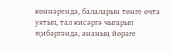көннәрендә, балаларын төнге өчтә уятып, тал кисәргә чыгарып җибәргәндә, ананың йөрәге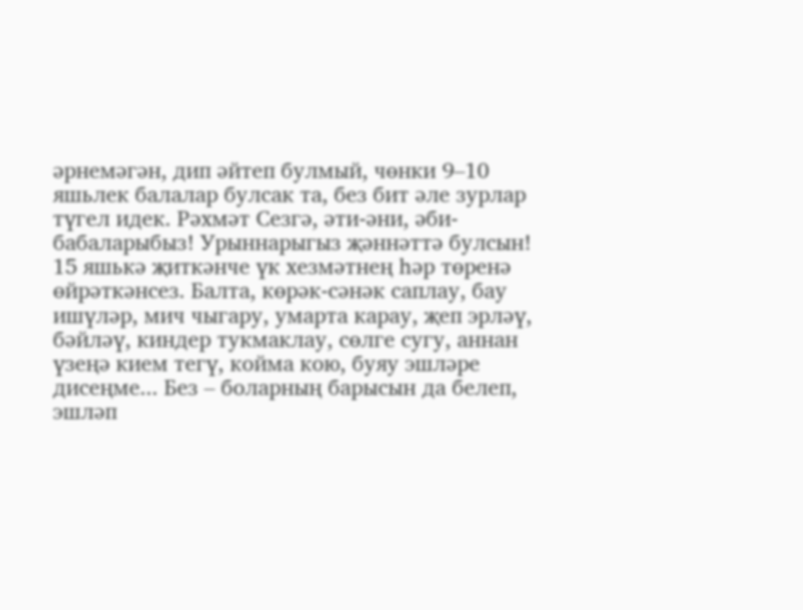әрнемәгән, дип әйтеп булмый, чөнки 9–10 яшьлек балалар булсак та, без бит әле зурлар түгел идек. Рәхмәт Сезгә, әти-әни, әби-бабаларыбыз! Урыннарыгыз җәннәттә булсын! 15 яшькә җиткәнче үк хезмәтнең һәр төренә өйрәткәнсез. Балта, көрәк-сәнәк саплау, бау ишүләр, мич чыгару, умарта карау, җеп эрләү, бәйләү, киндер тукмаклау, сөлге сугу, аннан үзеңә кием тегү, койма кою, буяу эшләре дисеңме... Без – боларның барысын да белеп, эшләп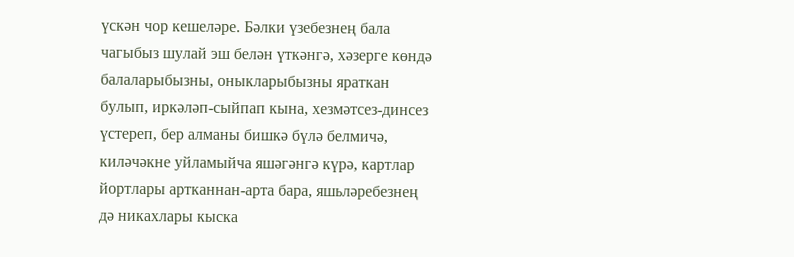үскән чор кешеләре. Бәлки үзебезнең бала чагыбыз шулай эш белән үткәнгә, хәзерге көндә балаларыбызны, оныкларыбызны яраткан булып, иркәләп-сыйпап кына, хезмәтсез-динсез үстереп, бер алманы бишкә бүлә белмичә, киләчәкне уйламыйча яшәгәнгә күрә, картлар йортлары артканнан-арта бара, яшьләребезнең дә никахлары кыска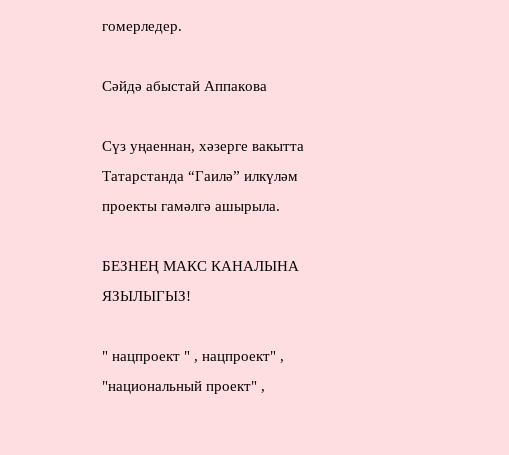гомерледер.

Сәйдә абыстай Аппакова

Сүз уңаеннан, хәзерге вакытта Татарстанда “Гаилә” илкүләм проекты гамәлгә ашырыла.

БЕЗНЕҢ МАКС КАНАЛЫНА ЯЗЫЛЫГЫЗ!

" нацпроект " , нацпроект" , "национальный проект" ,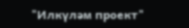"Илкүләм проект"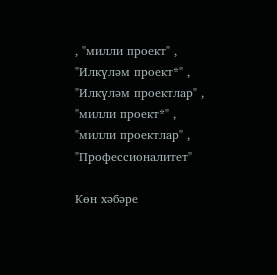, "милли проект" , "Илкүләм проект*" , "Илкүләм проектлар" , "милли проект*" , "милли проектлар" , "Профессионалитет"

Көн хәбәре